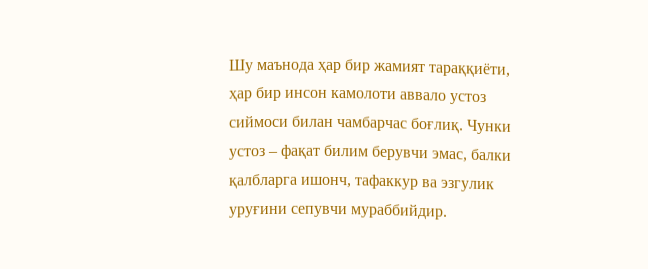Шу маънода ҳар бир жамият тараққиёти, ҳар бир инсон камолоти аввало устоз сиймоси билан чамбарчас боғлиқ. Чунки устоз – фақат билим берувчи эмас, балки қалбларга ишонч, тафаккур ва эзгулик уруғини сепувчи мураббийдир.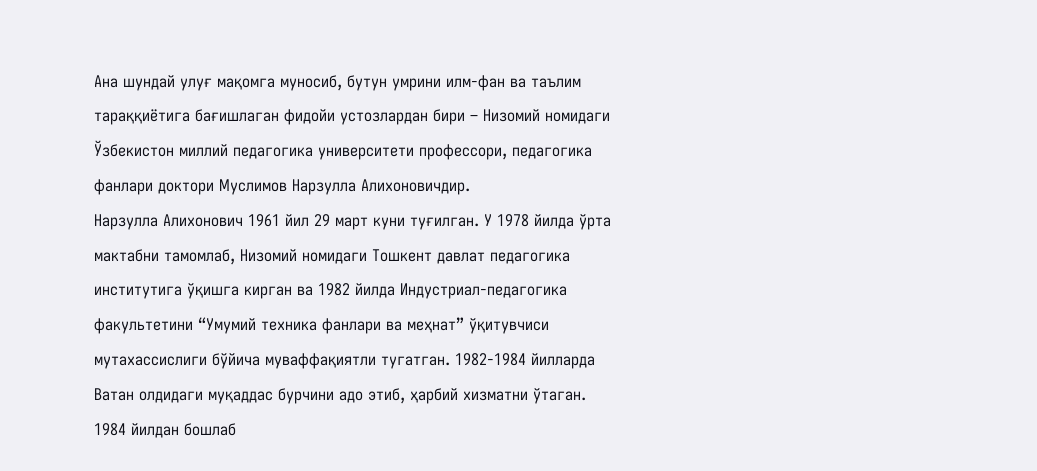Ана шундай улуғ мақомга муносиб, бутун умрини илм-фан ва таълим тараққиётига бағишлаган фидойи устозлардан бири – Низомий номидаги Ўзбекистон миллий педагогика университети профессори, педагогика фанлари доктори Муслимов Нарзулла Алихоновичдир.
Нарзулла Алихонович 1961 йил 29 март куни туғилган. У 1978 йилда ўрта мактабни тамомлаб, Низомий номидаги Тошкент давлат педагогика институтига ўқишга кирган ва 1982 йилда Индустриал-педагогика факультетини “Умумий техника фанлари ва меҳнат” ўқитувчиси мутахассислиги бўйича муваффақиятли тугатган. 1982-1984 йилларда Ватан олдидаги муқаддас бурчини адо этиб, ҳарбий хизматни ўтаган.
1984 йилдан бошлаб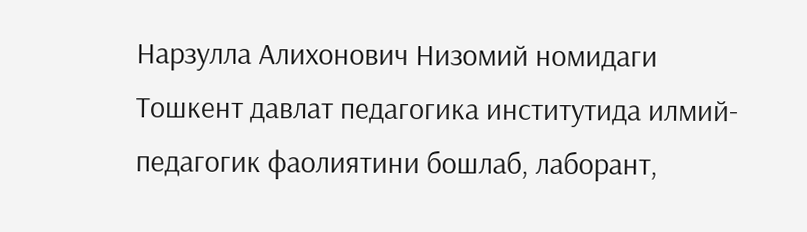Нарзулла Алихонович Низомий номидаги Тошкент давлат педагогика институтида илмий-педагогик фаолиятини бошлаб, лаборант,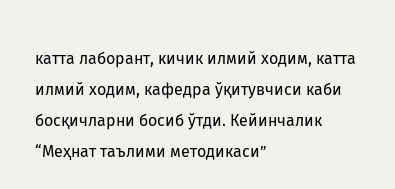катта лаборант, кичик илмий ходим, катта илмий ходим, кафедра ўқитувчиси каби босқичларни босиб ўтди. Кейинчалик “Меҳнат таълими методикаси”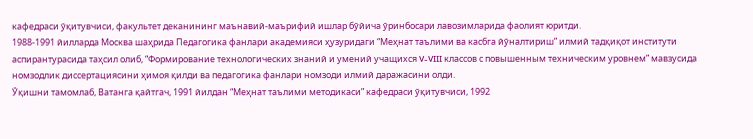кафедраси ўқитувчиси, факультет деканининг маънавий-маърифий ишлар бўйича ўринбосари лавозимларида фаолият юритди.
1988-1991 йилларда Москва шаҳрида Педагогика фанлари академияси ҳузуридаги “Меҳнат таълими ва касбга йўналтириш” илмий тадқиқот институти аспирантурасида таҳсил олиб, “Формирование технологических знаний и умений учащихся V-VIII классов с повышенным техническим уровнем” мавзусида номзодлик диссертациясини ҳимоя қилди ва педагогика фанлари номзоди илмий даражасини олди.
Ўқишни тамомлаб, Ватанга қайтгач, 1991 йилдан “Меҳнат таълими методикаси” кафедраси ўқитувчиси, 1992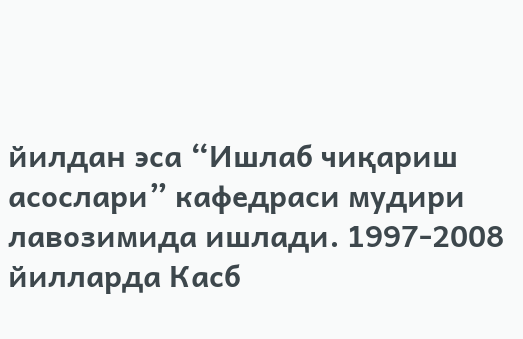йилдан эса “Ишлаб чиқариш асослари” кафедраси мудири лавозимида ишлади. 1997-2008 йилларда Касб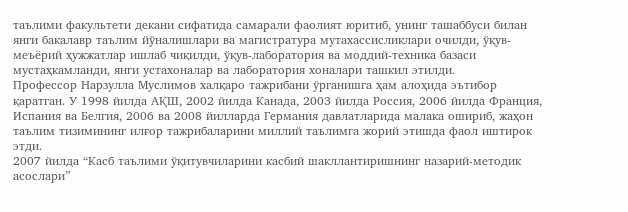таълими факультети декани сифатида самарали фаолият юритиб, унинг ташаббуси билан янги бакалавр таълим йўналишлари ва магистратура мутахассисликлари очилди, ўқув-меъёрий ҳужжатлар ишлаб чиқилди, ўқув-лаборатория ва моддий-техника базаси мустаҳкамланди, янги устахоналар ва лаборатория хоналари ташкил этилди.
Профессор Нарзулла Муслимов халқаро тажрибани ўрганишга ҳам алоҳида эътибор қаратган. У 1998 йилда АҚШ, 2002 йилда Канада, 2003 йилда Россия, 2006 йилда Франция, Испания ва Белгия, 2006 ва 2008 йилларда Германия давлатларида малака ошириб, жаҳон таълим тизимининг илғор тажрибаларини миллий таълимга жорий этишда фаол иштирок этди.
2007 йилда “Касб таълими ўқитувчиларини касбий шакллантиришнинг назарий-методик асослари”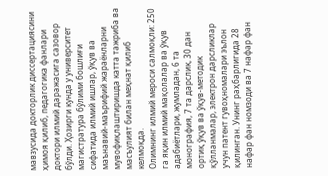мавзусида докторлик диссертациясини ҳимоя қилиб, педагогика фанлари доктори илмий даражасига сазовор бўлди. Ҳозирги кунда у университет магистратура бўлими бошлиғи сифатида илмий ишлар, ўқув ва маънавий-маърифий жараёнларни мувофиқлаштиришда катта тажриба ва масъулият билан меҳнат қилиб келмоқда.
Олимнинг илмий мероси салмоқли: 250 га яқин илмий мақолалар ва ўқув адабиётлари, жумладан, 6 та монография, 7 та дарслик, 30 дан ортиқ ўқув ва ўқув-методик қўлланмалар, электрон дарсликлар учун патент гувоҳномалари эълон қилинган. Унинг раҳбарлигида 28 нафар фан номзоди ва 7 нафар фан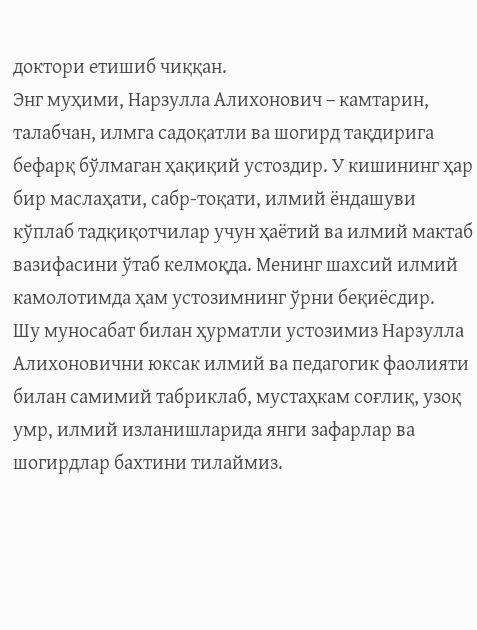доктори етишиб чиққан.
Энг муҳими, Нарзулла Алихонович – камтарин, талабчан, илмга садоқатли ва шогирд тақдирига бефарқ бўлмаган ҳақиқий устоздир. У кишининг ҳар бир маслаҳати, сабр-тоқати, илмий ёндашуви кўплаб тадқиқотчилар учун ҳаётий ва илмий мактаб вазифасини ўтаб келмоқда. Менинг шахсий илмий камолотимда ҳам устозимнинг ўрни беқиёсдир.
Шу муносабат билан ҳурматли устозимиз Нарзулла Алихоновични юксак илмий ва педагогик фаолияти билан самимий табриклаб, мустаҳкам соғлиқ, узоқ умр, илмий изланишларида янги зафарлар ва шогирдлар бахтини тилаймиз.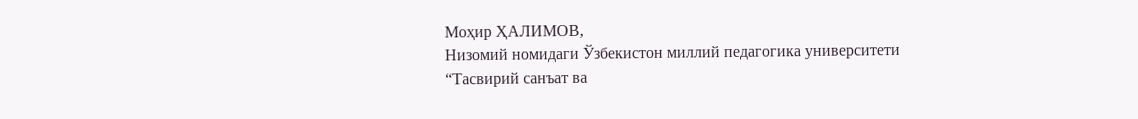Моҳир ҲАЛИМОВ,
Низомий номидаги Ўзбекистон миллий педагогика университети
“Тасвирий санъат ва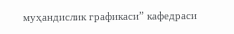муҳандислик графикаси” кафедраси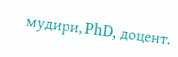мудири, PhD, доцент.